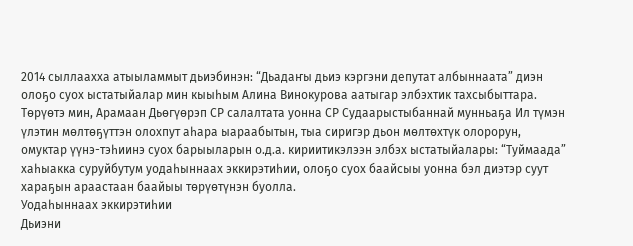2014 сыллаахха атыыламмыт дьиэбинэн: “Дьадаҥы дьиэ кэргэни депутат албыннаата” диэн олоҕо суох ыстатыйалар мин кыыһым Алина Винокурова аатыгар элбэхтик тахсыбыттара. Төрүөтэ мин, Арамаан Дьөгүөрэп СР салалтата уонна СР Судаарыстыбаннай мунньаҕа Ил түмэн үлэтин мөлтөҕүттэн олохпут аһара ыараабытын, тыа сиригэр дьон мөлтөхтүк олорорун, омуктар үүнэ-тэһиинэ суох барыыларын о.д.а. кириитикэлээн элбэх ыстатыйалары: “Туймаада” хаһыакка суруйбутум уодаһыннаах эккирэтиһии, олоҕо суох баайсыы уонна бэл диэтэр суут хараҕын араастаан баайыы төрүөтүнэн буолла.
Уодаһыннаах эккирэтиһии
Дьиэни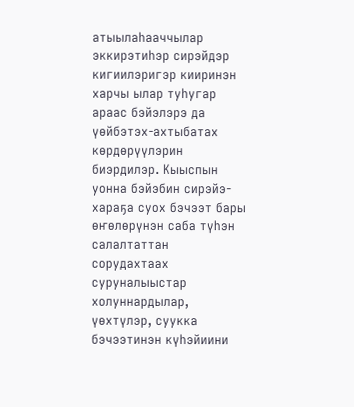атыылаһааччылар эккирэтиһэр сирэйдэр кигиилэригэр кииринэн харчы ылар туһугар араас бэйэлэрэ да үөйбэтэх-ахтыбатах көрдөрүүлэрин биэрдилэр. Кыыспын уонна бэйэбин сирэйэ-хараҕа суох бэчээт бары өҥөлөрүнэн саба түһэн салалтаттан сорудахтаах суруналыыстар холуннардылар, үөхтүлэр, суукка бэчээтинэн күһэйиини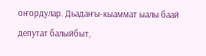оҥордулар. Дьадаҥы-кыаммат ыалы баай депутат балыйбыт,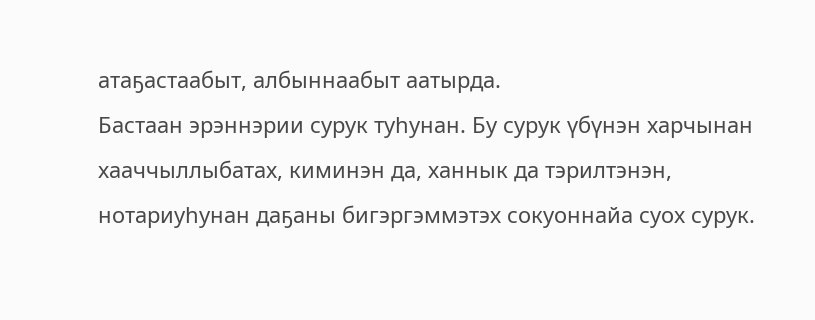атаҕастаабыт, албыннаабыт аатырда.
Бастаан эрэннэрии сурук туһунан. Бу сурук үбүнэн харчынан хааччыллыбатах, киминэн да, ханнык да тэрилтэнэн, нотариуһунан даҕаны бигэргэммэтэх сокуоннайа суох сурук.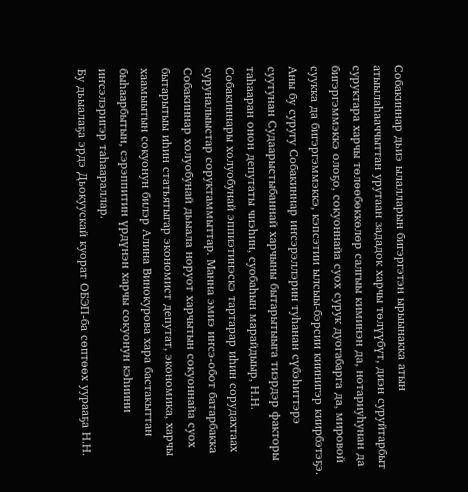Собакиннар дьиэ ылалларын бигэргэтэн ырыынакка атын атыылаһааччыттан урутаан зададок харчы төлүүбүт, диэн суруйтарбыт суруктара харчы төлөөбөккөлөр салгыы киминэн да, нотариуһунан да бигэргэммэккэ олоҕо, сокуоннайа суох сурук дуогабарга да, мировой суукка да бигэргэммэккэ, кэпсэтии ылсыы-бэрсии киинигэр киирбэтэҕэ.
Аны бу суругу Собакиннар иҥсэрэллэрин туһанан сүбэһиттэрэ суутунан Судаарыстыбаннай харчыны бытарытыыга тиэрдэр факторы таһааран онон депутаты чиэһин, суобаһын марайдыыр, Н.Н. Собакиннары холуобунай эппиэтинэскэ тартарар иһин сорудахтаах суруналыыстар соруктаммыттар. Манна эмиэ иҥсэ-обот батарбакка Собакиннар холуобунай дьыала норуот харчытын сокуоннайа суох бытарытыы иһин статьятыгар экономист депутат, экономика, харчы хаамыытын сокуонун билэр Алина Винокурова хара бастакыттан быһаарбытын, сэрэппитин үрдүнэн харчы сокуонун кэһиини иҥсэлэригэр таһаараллар.
Бу дьыалаҕа эрдэ Дьокуускай куорат ОБЭП-ба сөптөөх уурааҕа Н.Н.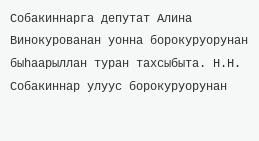Собакиннарга депутат Алина Винокурованан уонна борокуруорунан быһаарыллан туран тахсыбыта. Н.Н. Собакиннар улуус борокуруорунан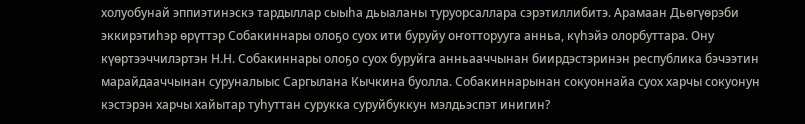холуобунай эппиэтинэскэ тардыллар сыыһа дьыаланы туруорсаллара сэрэтиллибитэ. Арамаан Дьөгүөрэби эккирэтиһэр өрүттэр Собакиннары олоҕо суох ити буруйу оҥотторууга анньа, күһэйэ олорбуттара. Ону күөртээччилэртэн Н.Н. Собакиннары олоҕо суох буруйга анньааччынан биирдэстэринэн республика бэчээтин марайдааччынан суруналыыс Саргылана Кычкина буолла. Собакиннарынан сокуоннайа суох харчы сокуонун кэстэрэн харчы хайытар туһуттан сурукка суруйбуккун мэлдьэспэт инигин?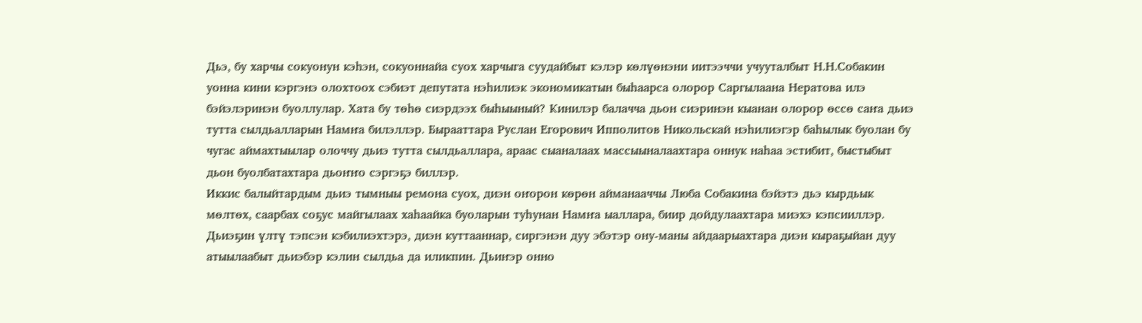Дьэ, бу харчы сокуонун кэһэн, сокуоннайа суох харчыга суудайбыт кэлэр көлүөнэни иитээччи учууталбыт Н.Н.Собакин уонна кини кэргэнэ олохтоох сэбиэт депутата нэһилиэк экономикатын быһаарса олорор Саргылаана Нератова илэ бэйэлэринэн буоллулар. Хата бу төһө сиэрдээх быһыыный? Кинилэр балачча дьон сиэринэн кыанан олорор өссө саҥа дьиэ тутта сылдьалларын Намҥа билэллэр. Бырааттара Руслан Егорович Ипполитов Никольскай нэһилиэгэр баһылык буолан бу чугас аймахтыылар олоччу дьиэ тутта сылдьаллара, араас сыаналаах массыыналаахтара оннук наһаа эстибит, быстыбыт дьон буолбатахтара дьоҥҥо сэргэҕэ биллэр.
Иккис балыйтардым дьиэ тымныы ремона суох, диэн оҥорон көрөн айманааччы Люба Собакина бэйэтэ дьэ кырдьык мөлтөх, саарбах соҕус майгылаах хаһаайка буоларын туһунан Намҥа ыаллара, биир дойдулаахтара миэхэ кэпсииллэр. Дьиэҕин үлтү тэпсэн кэбилиэхтэрэ, диэн куттааннар, сиргэнэн дуу эбэтэр ону-маны айдаарыахтара диэн кыраҕыйан дуу атыылаабыт дьиэбэр кэлин сылдьа да иликпин. Дьиҥэр онно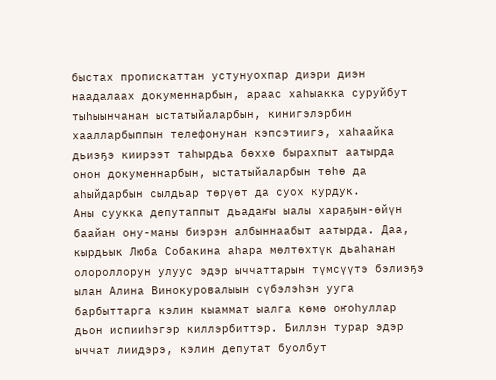быстах пропискаттан устунуохпар диэри диэн наадалаах докуменнарбын, араас хаһыакка суруйбут тыһыынчанан ыстатыйаларбын, кинигэлэрбин хаалларбыппын телефонунан кэпсэтиигэ, хаһаайка дьиэҕэ киирээт таһырдьа бөххө бырахпыт аатырда онон докуменнарбын, ыстатыйаларбын төһө да аһыйдарбын сылдьар төрүөт да суох курдук.
Аны суукка депутаппыт дьадаҥы ыалы хараҕын-өйүн баайан ону-маны биэрэн албыннаабыт аатырда. Даа, кырдьык Люба Собакина аһара мөлтөхтүк дьаһанан олороллорун улуус эдэр ыччаттарын түмсүүтэ бэлиэҕэ ылан Алина Винокуровалыын сүбэлэһэн ууга барбыттарга кэлин кыаммат ыалга көмө оҥоһуллар дьон испииһэгэр киллэрбиттэр. Биллэн турар эдэр ыччат лиидэрэ, кэлин депутат буолбут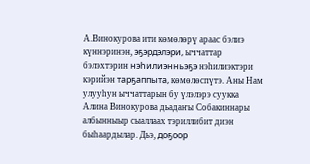А.Винокурова ити көмөлөрү араас бэлиэ күннэринэн, эҕэрдэлэри, ыччаттар бэлэхтэрин нэһилиэнньэҕэ нэһилиэктэри кэрийэн тарҕаппыта, көмөлөспүтэ. Аны Нам улууһун ыччаттарын бу үлэлэрэ суукка Алина Винокурова дьадаҥы Собакиннары албынныыр сыаллаах тэриллибит диэн быһаардылар. Дьэ, доҕоор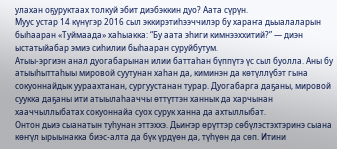улахан оҕуруктаах толкуй эбит диэбэккин дуо? Аата сүрүн.
Муус устар 14 күнүгэр 2016 сыл эккирэтиһээччилэр бу хараҥа дьыалаларын быһааран «Туймаада» хаһыакка: “Бу аата эһиги кимнээххитий?” — диэн ыстатыйабар эмиэ сиһилии быһааран суруйбутум.
Атыы-эргиэн анал дуогабарынан илии баттаһан бүппүтэ үс сыл буолла. Аны бу атыыһыттаһыы мировой суутунан хаһан да, киминэн да көтүллүбэт гына сокуоннайдык уураахтанан, сургуустанан турар. Дуогабарга даҕаны, мировой суукка даҕаны ити атыылаһааччы өттүттэн ханнык да харчынан хааччыллыбатах сокуоннайа суох сурук ханна да ахтыллыбат.
Онтон дьиэ сыанатын туһунан эттэххэ. Дьиҥэр өрүттэр сөбүлэстэхтэринэ сыана көҥүл ырыынакка биэс-алта да бүк үрдүөн да, түһүөн да сөп. Итини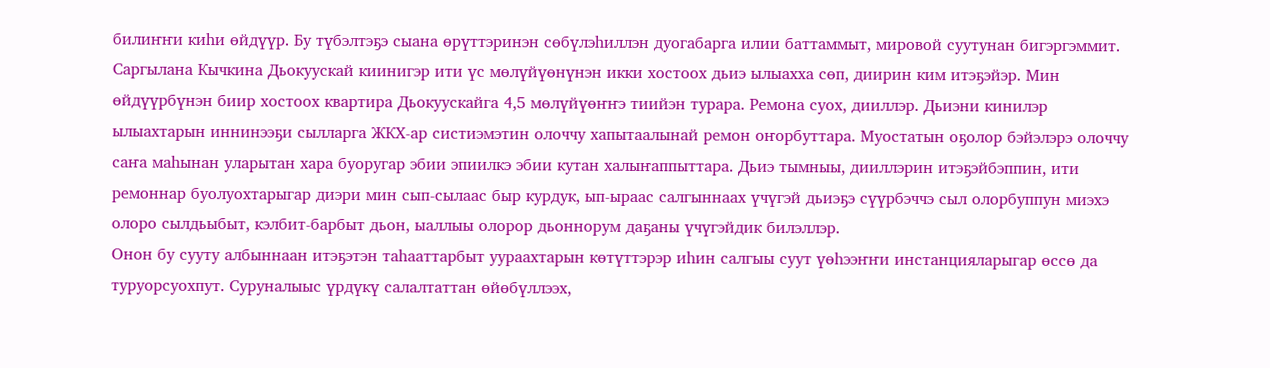билиҥҥи киһи өйдүүр. Бу түбэлтэҕэ сыана өрүттэринэн сөбүлэһиллэн дуогабарга илии баттаммыт, мировой суутунан бигэргэммит. Саргылана Кычкина Дьокуускай киинигэр ити үс мөлүйүөнүнэн икки хостоох дьиэ ылыахха сөп, диирин ким итэҕэйэр. Мин өйдүүрбүнэн биир хостоох квартира Дьокуускайга 4,5 мөлүйүөҥҥэ тиийэн турара. Ремона суох, дииллэр. Дьиэни кинилэр ылыахтарын иннинээҕи сылларга ЖКХ-ар систиэмэтин олоччу хапытаалынай ремон оҥорбуттара. Муостатын оҕолор бэйэлэрэ олоччу саҥа маһынан уларытан хара буоругар эбии эпиилкэ эбии кутан халыҥаппыттара. Дьиэ тымныы, дииллэрин итэҕэйбэппин, ити ремоннар буолуохтарыгар диэри мин сып-сылаас быр курдук, ып-ыраас салгыннаах үчүгэй дьиэҕэ сүүрбэччэ сыл олорбуппун миэхэ олоро сылдьыбыт, кэлбит-барбыт дьон, ыаллыы олорор дьоннорум даҕаны үчүгэйдик билэллэр.
Онон бу сууту албыннаан итэҕэтэн таһааттарбыт уураахтарын көтүттэрэр иһин салгыы суут үөһээҥҥи инстанцияларыгар өссө да туруорсуохпут. Суруналыыс үрдүкү салалтаттан өйөбүллээх,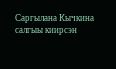Саргылана Кычкина салгыы киирсэн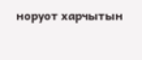норуот харчытын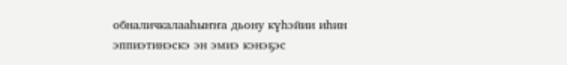обналичкалааһыҥҥа дьону күһэйии иһин эппиэтинэскэ эн эмиэ кэнэҕэс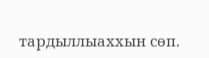тардыллыаххын сөп.